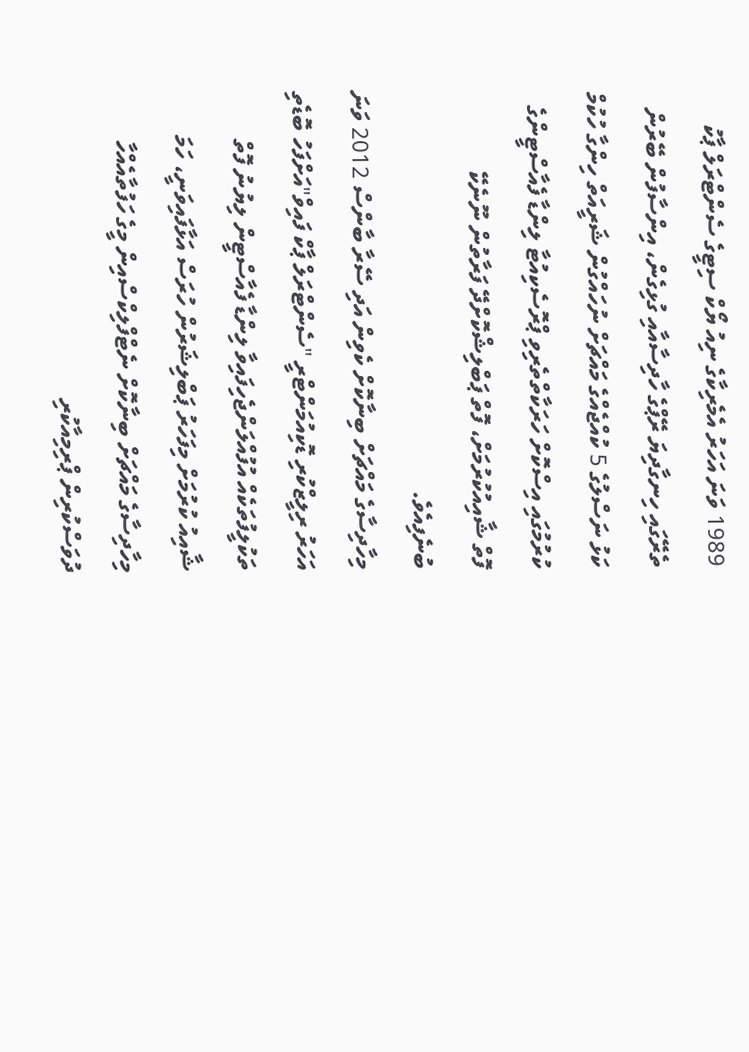1989 ވަނަ އަހަރު އެމެރިކާގެ ނިއު ޔޯކް ސިޓީގެ ސެންޓްރަލް ޕާކު ތެރޭގައި ހިނގާދިޔަ ރޭޕްގެ ހާދިސާއާއި ގުޅިގެން، އިންސާފުން ބޭރުން ކަޅު ނަސްލުގެ 5 ކުއްޖެއްގެ މައްޗަށް ނުހައްގުން ޝަރީއަތް ހިންގާ ހުކުމް ކުރުމުގައި އިސްކޮށް ހަރަކާތްތެރިވި ޕްރޮސެކިއުޓާ ލިންޑާ ފެއާސްޓީންގެ ފޮތް ޝާއިއުކުރުމަށް، ފޮތް ޕަބްލިޝްކޮށްދޭ ފަރާތުން ނޫނެކޭ ބުނެފިއެވެ.
މިހާދިސާގެ މައްޗަށް ބިނާކޮށް ކެވިން އަދި ސޭރާ ބާންސް 2012 ވަނަ އަހަރު ރިލީޒްކުރި ޑޮކިއުމަންޓްރީ "ސެންޓްރަލް ޕާކް ފައިވް"އަށްފަހު ބޮޑެތި ތަކުލީފުތަކެއް އުފުއްލަންޖެހިފައިވާ ލިންޑާ ފެއާސްޓީން ލިޔުނު ފޮތް ޝާއިއު ކުރުމަށް މިފަހަރު ޕަބްލިޝަރުން ހުރަސް އަޅާފައިވަނީ، ހަމަ މިހާދިސާގެ މައްޗަށް ބިނާކޮށް ނެޓްފްލިކްސްއިން މީގެ ހަފުތާއެއްހާ ދުވަސްކުރިން ޕްރިމިއާކުރި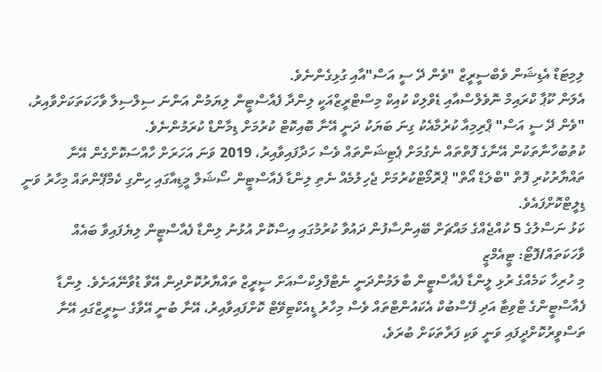ލިމިޓަޑް އެޑިޝަން ވެބްސީރީޒް "ވެން ދޭ ސީ އަސް"އާއި ގުޅިގެންނެވެ.
އެލަން ކޫޕާ ކްރައިމް ނޮވެލްސްއާއި ޑެވްލިކް ކުއިކް މިސްޓްރީޒްއަކީ ލިންދާ ފެއާސްޓީން ލިޔަމުން އަންނަ ސިލްސިލާ ވާހަކަތަކަށްވާއިރު، "ވެން ދޭ ސީ އަސް" ޕްރިމިއާ ކުރުމާއެކު ގިނަ ބަޔަކު ދަނީ އޭނާ ބޮއިކޮޓް ކުރުމަށް ޑިމާންޑް ކުރަމުންނެވެ.
ކުތުބުހާނާތަކުން އޭނާގެ ފޮތްތައް ނެގުމަށް ޕެޓިޝަންތައް ވެސް ހަދާފައިވާއިރު، 2019 ވަނަ އަހަރަށް ހާއްސަކޮށްގެން އޭނާ ތައްޔާރުކުރި ފޮތް "ބްލަޑް އޯތް" ޕްރޮމޯޓްކުރުމަށް ޖެހިލުމެއް ނެތި ލިންޑާ ފެއާސްޓީން ސޯޝަލް މީޑިއާގައި ހިންގި ކެމްޕޭންތައް މިހާރު ވަނީ ޑިލީޓްކޮށްފައެވެ.
ކަޅު ނަސްލުގެ 5 ކުއްޖެއްގެ މައްޗަށް ބޭއިންސާފުން ދައުވާ ކުރުމުގައި އިސްކޮށް އުޅުނު ލިންޑާ ފެއާސްޓީން ލިޔެފައިވާ ބައެއް ވާހަކަތައް/ފޮޓޯ: ޓީއެމްޒީ
މި ހުރިހާ ކަމެއްގެ ރުޅި ލީންޑާ ފެއާސްޓީން ބާލަމުންދަނީ ނެޓްފްލިކްސްއަށް ސީރީޒް ތައްޔާރުކޮށްދިން އޭވާ ޑުވާނޭއަށެވެ. ލިންޑާ ފެއާސްޓީންގެ ޓްވިޓާ އަދި ފޭސްބުކް އެކައުންޓްތައް ވެސް މިހާރު ޑީއެކްޓިވޭޓް ކޮށްފައިވާއިރު، އޭނާ ބުނީ އޭވާގެ ސީރީޒްގައި އޭނާ ތަސްވީރުކޮށްދީފައި ވަނީ ވަކި ފަރާތަކަށް ބުރަވެ،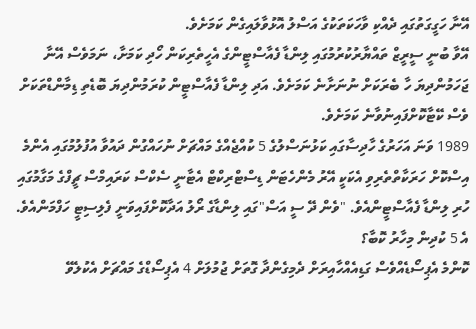އޭނާ ހަގީގަތުގައި ދެއްކި ވާހަކަތަކުގެ އަސްލު އޮޅުވާލައިގެން ކަމަށެވެ.
އޭވާ ބުނީ ސީރީޒް ތައްޔާރުކުރުމުގައި ލިންޑާ ފެއާސްޓީންގެ އެހީތެރިކަން ހޯދި ކަމަށާ، ނަމަވެސް އޭނާ ޖަހަމުންދިޔަ ހާ ބެރަކަށް ނުނަށާނެ ކަމަށެވެ. އަދި ލިންޑާ ފެއާސްޓީން ކުރަމުންދިޔަ ބޮޑެތި ޑިމާންޑްތަކަށް ވެސް ކޭޓާކޮށްފައިނުވާނެ ކަމަށެވެ.
1989 ވަނަ އަހަރުގެ ހާދިސާގައި ކަޅުނަސްލުގެ 5 ކުއްޖެއްގެ މައްޗަށް ނުހައްގުން ދައުވާ އުފުލުމުގައި އެންމެ އިސްކޮށް ހަރަކާތްތެރިވި އެކަކީ އޭރު މެންހެޓަން ޑިސްޓްރިކްޓް އެޓާނީ ސެކްސް ކަރައިމްސް ޗީފްގެ މަގާމުގައި ހުރި ލިންޑާ ފެއާސްޓީންއެވެ. "ވެން ދޭ ސީ އަސް"ގައި ލިންޑާގެ ރޯލު އަދާކޮށްފައިވަނީ ފެލިސިޓީ ހަފްމަންއެވެ.
އެ 5 ކުދިން މިހާރު ކޮބާ؟
ކޮންމެ އެޕިސޯޑެއްވެސް ގަޑިއެއްހާއިރަށް ދެމިގެންދާ ގޮތަށް ޖުމުލަށް 4 އެޕިސޯޑްގެ މައްޗަށް އެކުލެވޭ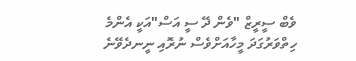ވެބް ސީރީޒް "ވެން ދޭ ސީ އަސް"އަކީ އެންމެ ހިތްވަރުގަދަ މީހާއަށްވެސް ނުރޮއި ނީނދެވޭނެ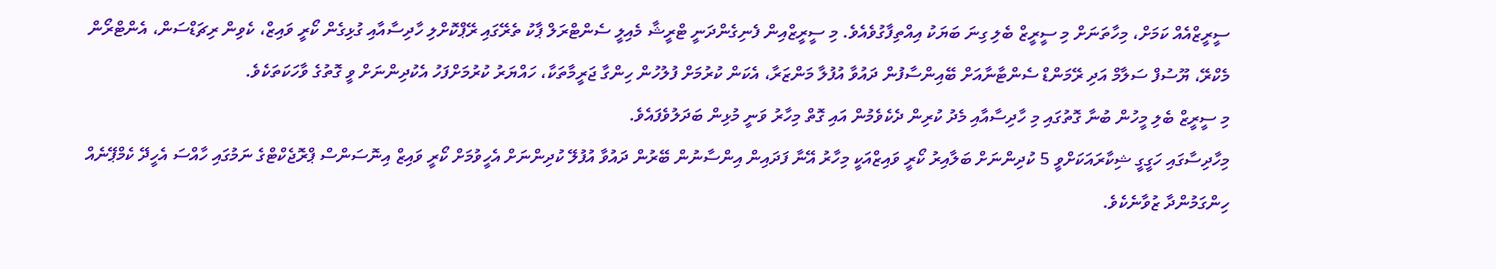ސީރީޒްއެއް ކަމަށް، މިހާތަނަށް މި ސީރީޒް ބެލި ގިނަ ބަޔަކު އިއްތިފާގުވެއެވެ. މި ސީރީޒްއިން ފެނިގެންދަނީ ޓްރީޝާ މެއިލީ ސެންޓްރަލް ޕާކު ތެރޭގައި ރޭޕްކޮށްލި ހާދިސާއާއި ގުޅިގެން ކޯރީ ވައިޒް، ކެވިން ރިޗަޑްސަން، އެންޓްރޯން މެކްރޭ، ޔޫސުފް ސަލާމް އަދި ރޭމަންޑް ސެންޓާނާއަށް ބޭއިންސާފުން ދައުވާ އުފުލާ މަންޒަރާ، އެކަން ކުރުމަށް ފުލުހުން ހިންގާ ޖަރީމާތަކާ، ހައްޔަރު ކުރުމަށްފަހު އެކުދިންނަށް ވީ ގޮތުގެ ވާހަކަތަކެވެ.
މި ސީރީޒް ބެލި މީހުން ބުނާ ގޮތުގައި މި ހާދިސާއާއި މެދު ކުރިން ދެކެވެމުން އައި ގޮތް މިހާރު ވަނީ މުޅިން ބަދަލުވެފައެވެ.
މިހާދިސާގައި ހަގީގީ ޝިކާރައަކަށްވީ 5 ކުދިންނަށް ބަލާއިރު ކޯރީ ވައިޒްއަކީ މިހާރު އޭނާ ފަދައިން އިންސާނުން ބޭރުން ދައުވާ އުފުލޭ ކުދިންނަށް އެހީވުމަށް ކޯރީ ވައިޒް އިނޮސަންސް ޕްރޮޖެކްޓްގެ ނަމުގައި ހާއްސަ އެހީދޭ ކެމްޕޭނެއް ހިންގަމުންދާ ޒުވާނެކެވެ.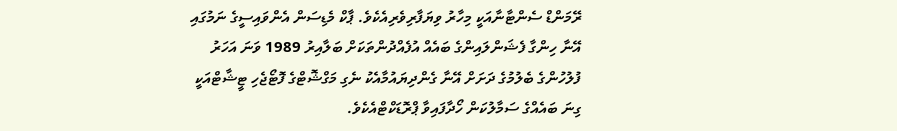ރޭމަންޑް ސެންޓާނާއަކީ މިހާރު ވިޔަފާރިވެރިއެކެވެ. ޕާކް މެޑިސަން އެންވައިސީގެ ނަމުގައި އޭނާ ހިންގާ ފެޝަންލައިންގެ ބައެއް އުފެއްދުންތަކަށް ބަލާއިރު 1989 ވަނަ އަހަރު ފުލުހުންގެ ބެލުމުގެ ދަށަށް އޭނާ ގެންދިޔައުމާއެކު ނެގި މަގްޝޮޓްގެ ފޮޓޯޖެހި ޓީޝާޓްއަކީ ގިނަ ބައެއްގެ ސަމާލުކަން ހޯދާފައިވާ ޕްރޮޑަކްޓްއެކެވެ.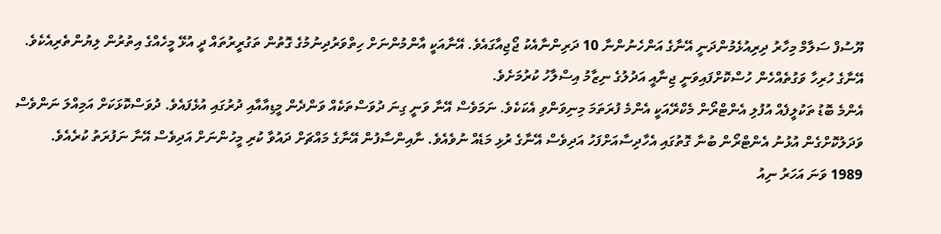ޔޫސުފް ސަލާމް މިހާރު ދިރިއުޅެމުންދަނީ އޭނާގެ އަންހެނުންނާ 10 ދަރިންނާއެކު ޖޯޖިއާގައެވެ. އޭނާއަކީ އާންމުންނަށް ހިތްވަރުދިނުމުގެ ގޮތުން ތަގުރީރުތައް ދީ އުޅޭ މީހެއްގެ އިތުރުން ލިޔުންތެރިއެކެވެ. އޭނާގެ ހުރިހާ ވަގުތެއްހެން ހުސްކޮށްފައިވަނީ ޖިނާއީ އަދުލުގެ ނިޒާމު އިސްލާހު ކުރުމަށެވެ.
އެންމެ ބޮޑު ތަކުލީފެއް އުފުލި އެންޓްރޯން މެކްރޭއަކީ އެންމެ ފުރަތަމަ މިނިވަންވި އެކަކެވެ. ނަމަވެސް އޭނާ ވަނީ ގިނަ ދުވަސްތަކެއް ވަންދެން މީޑިއާއާއި ދުރުގައި އުޅެފައެވެ. ދުވަސްކޮޅަކަށް އަމިއްލަ ނަންވެސް ވަދަލުކޮށްގެން އުޅުނު އެންޓްރޯން ބުނާ ގޮތުގައި އެހާދިސާއަށްފަހު އަދިވެސް އޭނާގެ ރުޅި މަޑެއް ނުވެއެވެ. ނާއިންސާފުން އޭނާގެ މައްޗަށް ދައުވާ ކުރި މީހުންނަށް އަދިވެސް އޭނާ ނަފުރަތު ކުރެއެވެ.
1989 ވަނަ އަހަރު ނިއު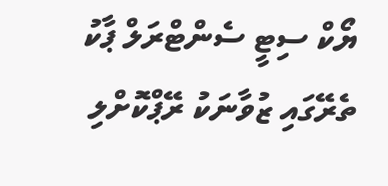ޔޯކް ސިޓީ ސެންޓްރަލް ޕާކު ތެރޭގައި ޒުވާނަކު ރޭޕްކޮށްލި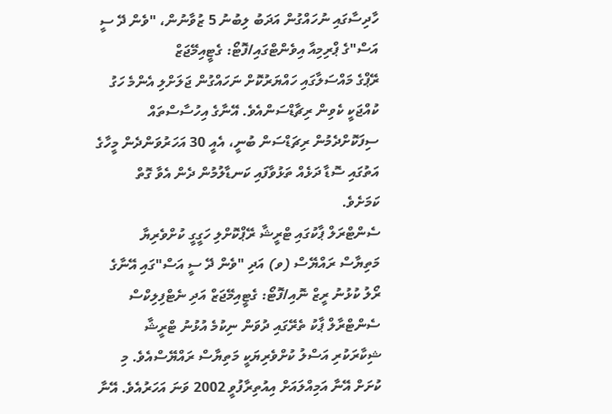ހާދިސާގައި ނުހައްގުން އަދަބު ލިބުނު 5 ޒުވާނުން، "ވެން ދޭ ސީ އަސް"ގެ ޕްރިމިއާ އިވެންޓްގައި/ފޮޓޯ: ގެޓީއިމޭޖަޒް
ރޭޕްގެ މައްސަލާގައި ހައްޔަރުކޮށް ނަހައްގުން ޖަލަށްލި އެންމެ ހަގު ކުއްޖަކީ ކެވިން ރިޗާޑްސަންއެވެ. އޭނާގެ އިހުސާސްތައް ސިފަކޮށްދެމުން ރިޗަޑްސަން ބުނީ، އެއީ 30 އަހަރުވަންދެން މީހާގެ އަތުގައި ސޮޑާ ދަޅެއް ތަޅުވާފައި ކަނޑާލުމުން ދެން އެވާ ގޮތް ކަމަށެވެ.
ސެންޓްރަލް ޕާކުގައި ޓްރީޝާ ރޭޕްކޮށްލި ހަގީގީ ކުށްވެރިޔާ މަތިޔާސް ރައްޔޭސް (ވ) އަދި "ވެން ދޭ ސީ އަސް"ގައި އޭނާގެ ރޯލު ކުޅުނު ރީޒް ނޮއި/ފޮޓޯ: ގެޓީއިމޭޖަޒް އަދި ނެޓްފިލިކްސް
ސެންޓްރާލް ޕާކު ތެރޭގައި ދުވަން ނިކުމެ އުޅުނު ޓްރީޝާ ޝިކާރަކުރި އަސްލު ކުށްވެރިޔަކީ މަތިޔާސް ރައްޔޭސްއެވެ. މި ކުށަށް އޭނާ އަމިއްލައަށް އިއުތިރާފުވީ 2002 ވަނަ އަހަރުއެވެ. އޭނާ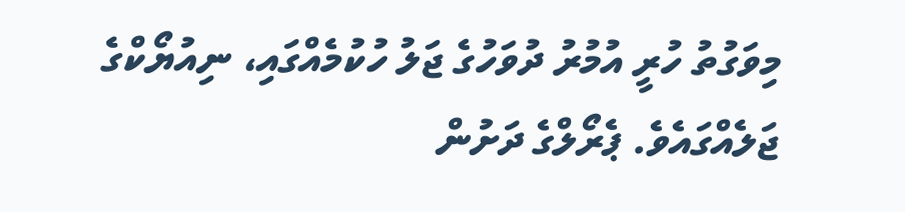މިވަގުތު ހުރީ އުމުރު ދުވަހުގެ ޖަލު ހުކުމެއްގައި، ނިއުޔޯކްގެ ޖަލެއްގައެވެ. ޕެރޯލްގެ ދަށުން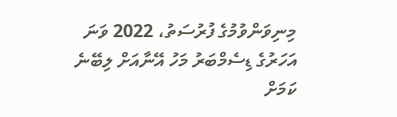މިނިވަންވުމުގެ ފުރުސަތު، 2022 ވަނަ އަހަރުގެ ޑިސެމްބަރު މަހު އޭނާއަށް ލިބޭނެ ކަމަށް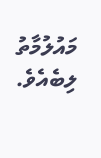މައުލުމާތު ލިބެއެވެ.